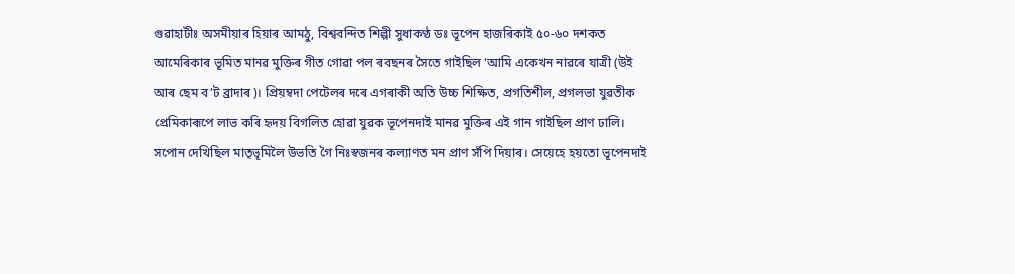গুৱাহাটীঃ অসমীয়াৰ হিয়াৰ আমঠু, বিশ্ববন্দিত শিল্পী সুধাকণ্ঠ ডঃ ভূপেন হাজৰিকাই ৫০-৬০ দশকত আমেৰিকাৰ ভূমিত মানৱ মুক্তিৰ গীত গোৱা পল ৰবছনৰ সৈতে গাইছিল ‘আমি একেখন নাৱৰে যাত্ৰী (উই আৰ ছেম ব’ট ব্ৰাদাৰ)। প্ৰিয়ম্বদা পেটেলৰ দৰে এগৰাকী অতি উচ্চ শিক্ষিত, প্ৰগতিশীল, প্ৰগলভা যুৱতীক প্ৰেমিকাৰূপে লাভ কৰি হৃদয় বিগলিত হোৱা যুৱক ভূপেনদাই মানৱ মুক্তিৰ এই গান গাইছিল প্ৰাণ ঢালি।
সপোন দেখিছিল মাতৃভূমিলৈ উভতি গৈ নিঃস্বজনৰ কল্যাণত মন প্ৰাণ সঁপি দিয়াৰ। সেয়েহে হয়তো ভূপেনদাই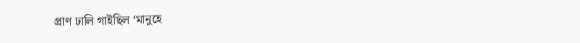প্ৰাণ ঢালি গাইছিল ‘মানুহে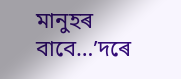মানুহৰ বাবে…’দৰে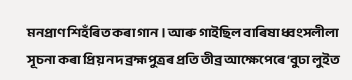মনপ্ৰাণ শিহঁৰিত কৰা গান। আৰু গাইছিল বাৰিষা ধ্বংসলীলা সূচনা কৰা প্ৰিয় নদ ব্ৰহ্মপুত্ৰৰ প্ৰতি তীব্ৰ আক্ষেপেৰে ‘বুঢা লুইত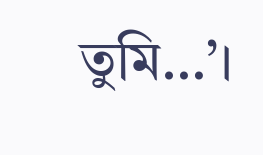তুমি…’।